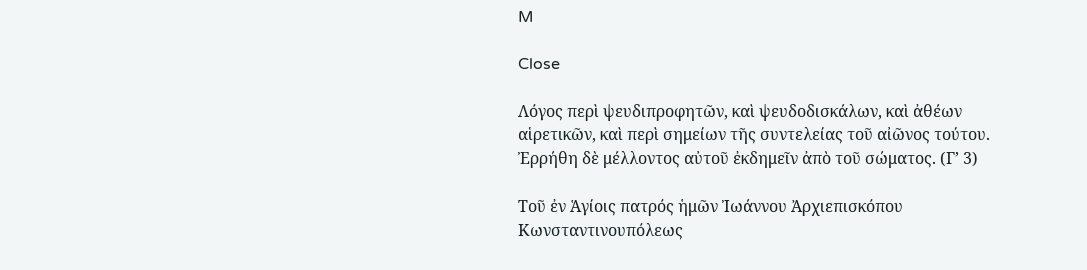M

Close

Λόγος περὶ ψευδιπροφητῶν, καὶ ψευδοδισκάλων, καὶ ἀθέων αἱρετικῶν, καὶ περὶ σημείων τῆς συντελείας τοῦ αἰῶνος τούτου. Ἐρρήθη δὲ μέλλοντος αὐτοῦ ἐκδημεῖν ἀπὸ τοῦ σώματος. (Γ’ 3)

Τοῦ ἐν Ἁγίοις πατρός ἡμῶν Ἰωάννου Ἀρχιεπισκόπου Κωνσταντινουπόλεως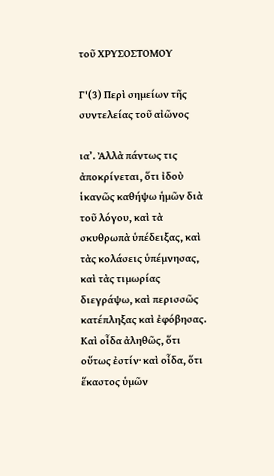τοῦ ΧΡΥΣΟΣΤΟΜΟΥ

Γ'(3) Περὶ σημείων τῆς συντελείας τοῦ αἰῶνος

ια’. Ἀλλὰ πάντως τις ἀποκρίνεται, ὅτι ἰδοὺ ἱκανῶς καθήψω ἡμῶν διὰ τοῦ λόγου, καὶ τὰ σκυθρωπὰ ὑπέδειξας, καὶ τὰς κολάσεις ὑπέμνησας, καὶ τὰς τιμωρίας διεγράψω, καὶ περισσῶς κατέπληξας καὶ ἐφόβησας. Καὶ οἶδα ἀληθῶς, ὅτι οὕτως ἐστίν· καὶ οἶδα, ὅτι ἕκαστος ὑμῶν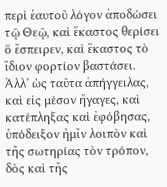περὶ ἑαυτοῦ λόγον ἀποδώσει τῷ Θεῷ, καὶ ἕκαστος θερίσει ὃ ἔσπειρεν, καὶ ἕκαστος τὸ ἴδιον φορτίον βαστάσει. Ἀλλ’ ὡς ταῦτα ἀπήγγειλας, καὶ εἰς μέσον ἤγαγες, καὶ κατέπληξας καὶ ἐφόβησας, ὑπόδειξον ἡμῖν λοιπὸν καὶ τῆς σωτηρίας τὸν τρόπον, δὸς καὶ τῆς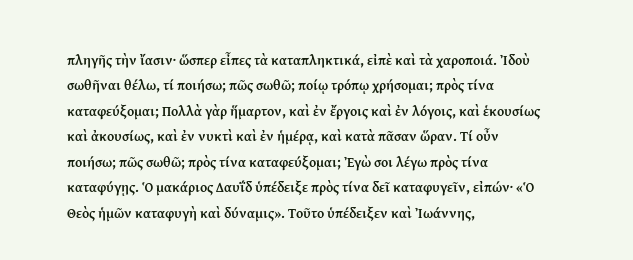πληγῆς τὴν ἴασιν· ὥσπερ εἶπες τὰ καταπληκτικά, εἰπὲ καὶ τὰ χαροποιά. Ἰδοὺ σωθῆναι θέλω, τί ποιήσω; πῶς σωθῶ; ποίῳ τρόπῳ χρήσομαι; πρὸς τίνα καταφεύξομαι; Πολλὰ γὰρ ἥμαρτον, καὶ ἐν ἔργοις καὶ ἐν λόγοις, καὶ ἑκουσίως καὶ ἀκουσίως, καὶ ἐν νυκτὶ καὶ ἐν ἡμέρᾳ, καὶ κατὰ πᾶσαν ὥραν. Τί οὖν ποιήσω; πῶς σωθῶ; πρὸς τίνα καταφεύξομαι; Ἐγὼ σοι λέγω πρὸς τίνα καταφύγῃς. Ὁ μακάριος Δαυΐδ ὑπέδειξε πρὸς τίνα δεῖ καταφυγεῖν, εἰπών· «Ὁ Θεὸς ἡμῶν καταφυγὴ καὶ δύναμις». Τοῦτο ὑπέδειξεν καὶ Ἰωάννης,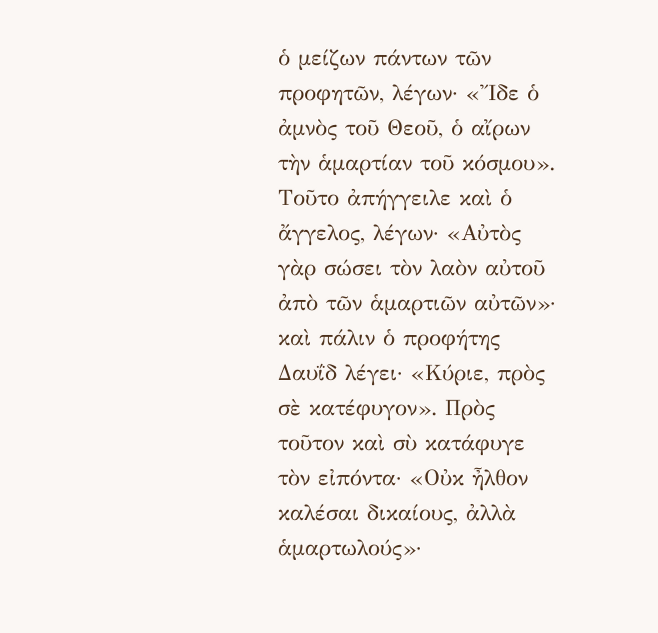ὁ μείζων πάντων τῶν προφητῶν, λέγων· «Ἴδε ὁ ἀμνὸς τοῦ Θεοῦ, ὁ αἴρων τὴν ἁμαρτίαν τοῦ κόσμου». Τοῦτο ἀπήγγειλε καὶ ὁ ἄγγελος, λέγων· «Αὐτὸς γὰρ σώσει τὸν λαὸν αὐτοῦ ἀπὸ τῶν ἁμαρτιῶν αὐτῶν»· καὶ πάλιν ὁ προφήτης Δαυΐδ λέγει· «Κύριε, πρὸς σὲ κατέφυγον». Πρὸς τοῦτον καὶ σὺ κατάφυγε τὸν εἰπόντα· «Οὐκ ἦλθον καλέσαι δικαίους, ἀλλὰ ἁμαρτωλούς»·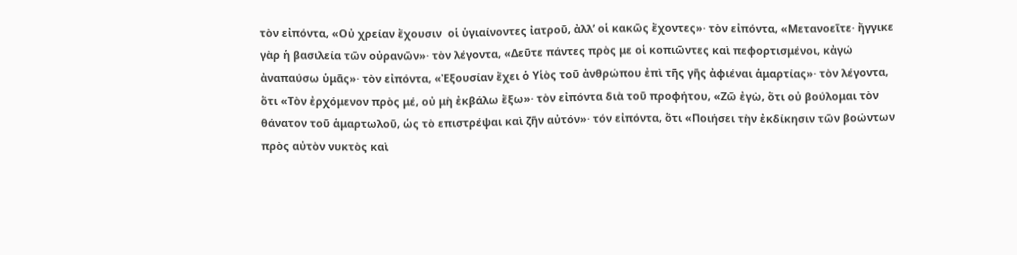τὸν εἰπόντα, «Οὐ χρείαν ἔχουσιν  οἱ ὑγιαίνοντες ἰατροῦ, ἀλλ’ οἱ κακῶς ἔχοντες»· τὸν εἰπόντα, «Μετανοεῖτε· ἤγγικε γὰρ ἡ βασιλεία τῶν οὐρανῶν»· τὸν λέγοντα, «Δεῦτε πάντες πρὸς με οἱ κοπιῶντες καὶ πεφορτισμένοι, κἀγώ ἀναπαύσω ὑμᾶς»· τὸν εἰπόντα, «Ἐξουσίαν ἔχει ὁ Υἱὸς τοῦ ἀνθρώπου ἐπὶ τῆς γῆς ἀφιέναι ἁμαρτίας»· τὸν λέγοντα, ὅτι «Τὸν ἐρχόμενον πρὸς μέ, οὐ μὴ ἐκβάλω ἔξω»· τὸν εἰπόντα διὰ τοῦ προφήτου, «Ζῶ ἐγὼ, ὅτι οὐ βούλομαι τὸν θάνατον τοῦ ἁμαρτωλοῦ, ὡς τὸ επιστρέψαι καὶ ζῆν αὐτόν»· τόν εἰπόντα, ὅτι «Ποιήσει τὴν ἐκδίκησιν τῶν βοώντων πρὸς αὐτὸν νυκτὸς καὶ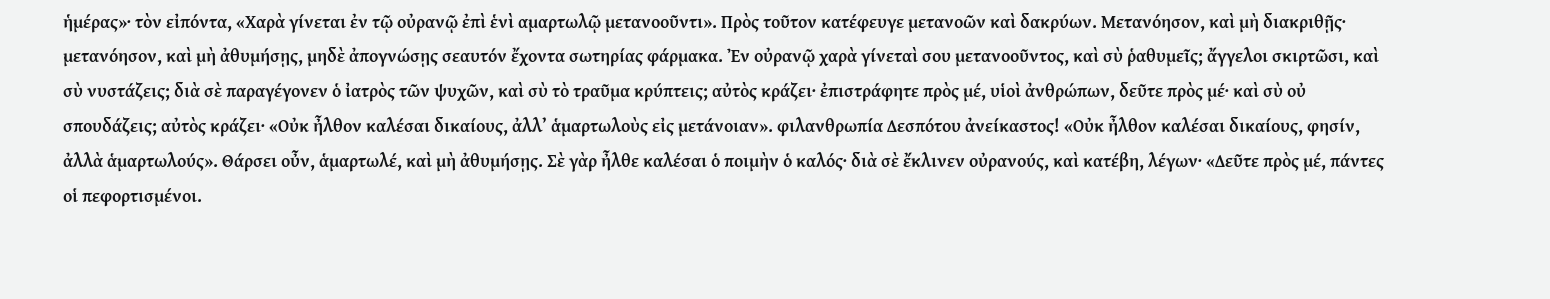ἡμέρας»· τὸν εἰπόντα, «Χαρὰ γίνεται ἐν τῷ οὐρανῷ ἐπὶ ἑνὶ αμαρτωλῷ μετανοοῦντι». Πρὸς τοῦτον κατέφευγε μετανοῶν καὶ δακρύων. Μετανόησον, καὶ μὴ διακριθῇς· μετανόησον, καὶ μὴ ἀθυμήσῃς, μηδὲ ἀπογνώσῃς σεαυτόν ἔχοντα σωτηρίας φάρμακα. Ἐν οὐρανῷ χαρὰ γίνεταὶ σου μετανοοῦντος, καὶ σὺ ῥαθυμεῖς; ἄγγελοι σκιρτῶσι, καὶ σὺ νυστάζεις; διὰ σὲ παραγέγονεν ὁ ἰατρὸς τῶν ψυχῶν, καὶ σὺ τὸ τραῦμα κρύπτεις; αὐτὸς κράζει· ἐπιστράφητε πρὸς μέ, υἱοὶ ἀνθρώπων, δεῦτε πρὸς μέ· καὶ σὺ οὐ σπουδάζεις; αὐτὸς κράζει· «Οὐκ ἦλθον καλέσαι δικαίους, ἀλλ’ ἁμαρτωλοὺς εἰς μετάνοιαν». φιλανθρωπία Δεσπότου ἀνείκαστος! «Οὐκ ἦλθον καλέσαι δικαίους, φησίν, ἀλλὰ ἁμαρτωλούς». Θάρσει οὖν, ἁμαρτωλέ, καὶ μὴ ἀθυμήσῃς. Σὲ γὰρ ἦλθε καλέσαι ὁ ποιμὴν ὁ καλός· διὰ σὲ ἔκλινεν οὐρανούς, καὶ κατέβη, λέγων· «Δεῦτε πρὸς μέ, πάντες οἱ πεφορτισμένοι.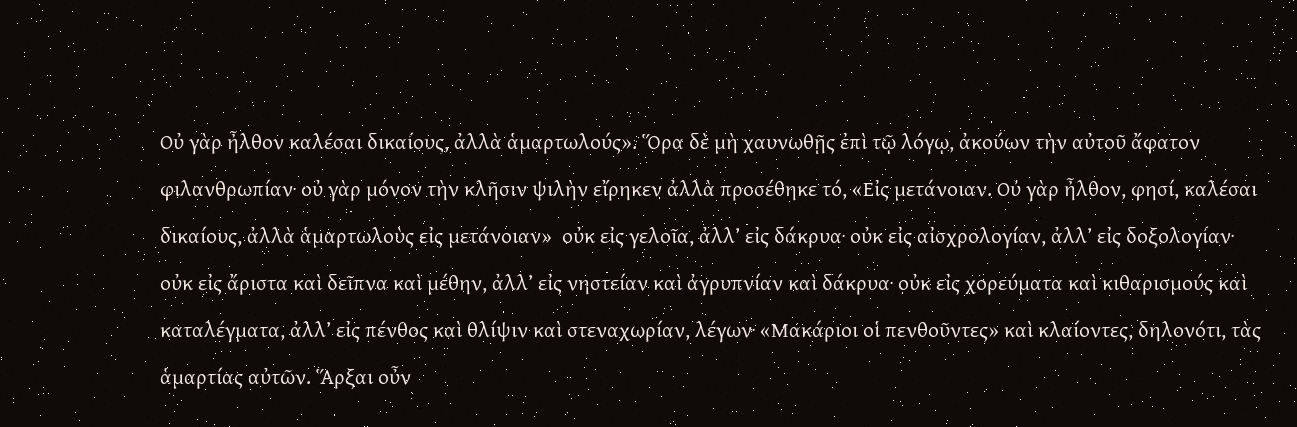Οὐ γὰρ ἦλθον καλέσαι δικαίους, ἀλλὰ ἁμαρτωλούς». Ὅρα δὲ μὴ χαυνωθῇς ἐπὶ τῷ λόγῳ, ἀκούων τὴν αὐτοῦ ἄφατον φιλανθρωπίαν· οὐ γὰρ μόνον τὴν κλῆσιν ψιλὴν εἴρηκεν ἀλλὰ προσέθηκε τό, «Εἰς μετάνοιαν. Οὐ γὰρ ἦλθον, φησί, καλέσαι δικαίους, ἀλλὰ ἁμαρτωλοὺς εἰς μετάνοιαν»  οὐκ εἰς γελοῖα, ἀλλ’ εἰς δάκρυα· οὐκ εἰς αἰσχρολογίαν, ἀλλ’ εἰς δοξολογίαν· οὐκ εἰς ἄριστα καὶ δεῖπνα καὶ μέθην, ἀλλ’ εἰς νηστείαν καὶ ἀγρυπνίαν καὶ δάκρυα· οὐκ εἰς χορεύματα καὶ κιθαρισμούς καὶ καταλέγματα, ἀλλ’ εἰς πένθος καὶ θλίψιν καὶ στεναχωρίαν, λέγων· «Μακάριοι οἱ πενθοῦντες» καὶ κλαίοντες, δηλονότι, τὰς ἁμαρτίας αὐτῶν. Ἅρξαι οὖν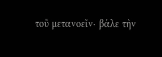τοῦ μετανοεῖν· βάλε τὴν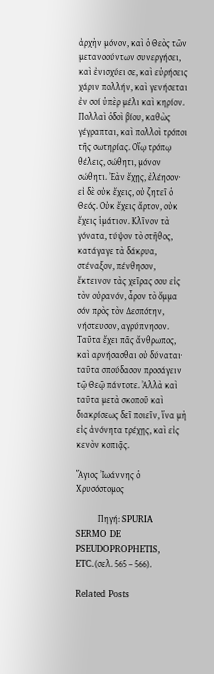ἀρχὴν μόνον, καὶ ὁ Θεὸς τῶν μετανοούντων συνεργήσει, καὶ ἐνισχύει σε, καὶ εὑρήσεις χάριν πολλήν, καὶ γενήσεται ἐν σοί ὑπὲρ μέλι καὶ κηρίον. Πολλαὶ ὁδοὶ βίου, καθὼς γέγραπται, καὶ πολλοὶ τρόποι τῆς σωτηρίας. Οἵῳ τρόπῳ θέλεις, σώθητι, μόνον σώθητι. Ἐὰν ἔχῃς, ἐλέησον· εἰ δὲ οὐκ ἔχεις, οὐ ζητεῖ ὁ Θεός. Οὐκ ἔχεις ἄρτον, οὐκ ἔχεις ἱμάτιον. Κλῖνον τὰ γόνατα, τύψον τὸ στῆθος, κατάγαγε τὰ δάκρυα, στέναξον, πένθησον, ἔκτεινον τὰς χεῖρας σου εἰς τὸν οὐρανόν, ἆρον τὸ ὄμμα σόν πρὸς τὸν Δεσπότην, νήστευσον, αγρύπνησον. Ταῦτα ἔχει πᾶς ἄνθρωπος, καὶ αρνήσασθαι οὐ δύναται· ταῦτα σπούδασον προσάγειν τῷ Θεῷ πάντοτε. Ἀλλὰ καὶ ταῦτα μετὰ σκοποῦ καὶ διακρίσεως δεῖ ποιεῖν, ἵνα μὴ εἰς ἀνόνητα τρέχῃς, καὶ εἰς κενὸν κοπιᾷς.

Ἅγιος Ἰωάννης ὁ Χρυσόστομος

           Πηγή: SPURIA SERMO DE PSEUDOPROPHETIS, ETC.(σελ. 565 – 566).

Related Posts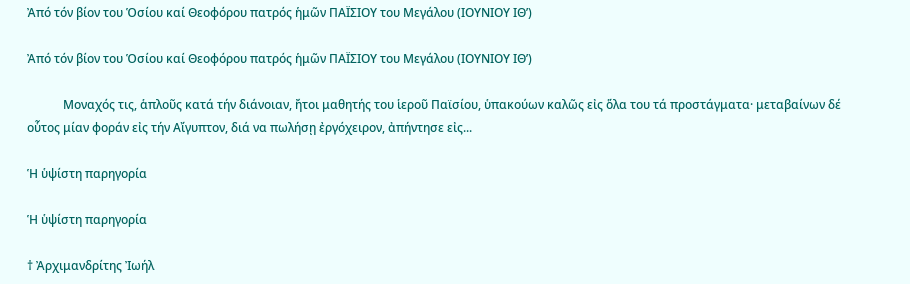Ἀπό τόν βίον του Ὁσίου καί Θεοφόρου πατρός ἡμῶν ΠΑΪΣΙΟΥ του Μεγάλου (ΙΟΥΝΙΟΥ ΙΘ’)

Ἀπό τόν βίον του Ὁσίου καί Θεοφόρου πατρός ἡμῶν ΠΑΪΣΙΟΥ του Μεγάλου (ΙΟΥΝΙΟΥ ΙΘ’)

            Μοναχός τις, ἁπλοῦς κατά τήν διάνοιαν, ἤτοι μαθητής του ἱεροῦ Παϊσίου, ὑπακούων καλῶς εἰς ὅλα του τά προστάγματα· μεταβαίνων δέ οὗτος μίαν φοράν εἰς τήν Αἴγυπτον, διά να πωλήσῃ ἐργόχειρον, ἀπήντησε εἰς...

Ἡ ὑψίστη παρηγορία

Ἡ ὑψίστη παρηγορία

† Ἀρχιμανδρίτης Ἰωήλ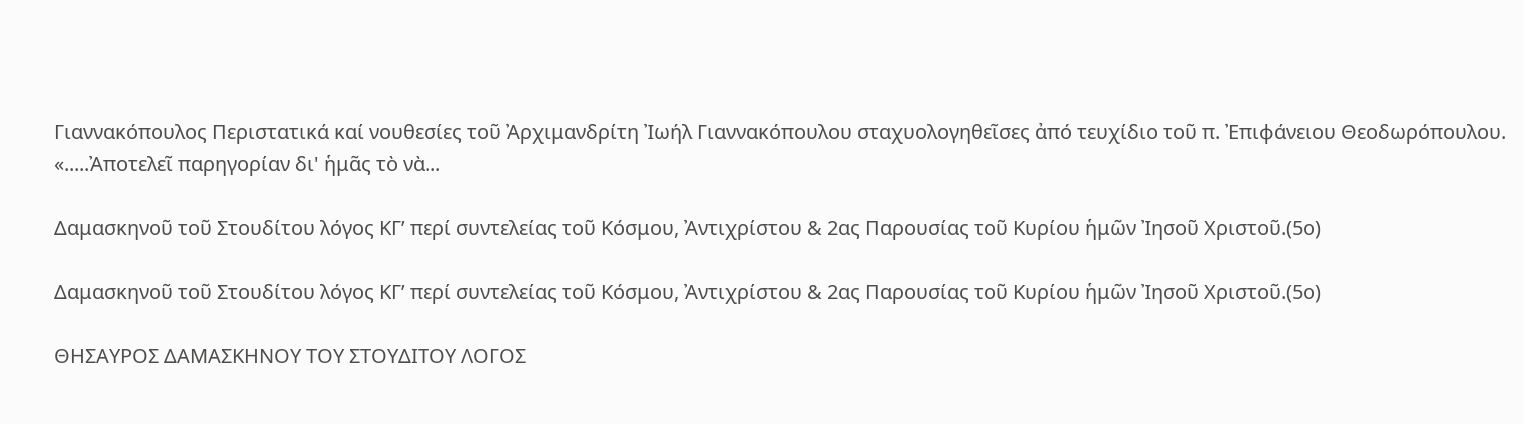Γιαννακόπουλος Περιστατικά καί νουθεσίες τοῦ Ἀρχιμανδρίτη Ἰωήλ Γιαννακόπουλου σταχυολογηθεῖσες ἀπό τευχίδιο τοῦ π. Ἐπιφάνειου Θεοδωρόπουλου.            «.....Ἀποτελεῖ παρηγορίαν δι' ἡμᾶς τὸ νὰ...

Δαμασκηνοῦ τοῦ Στουδίτου λόγος ΚΓ’ περί συντελείας τοῦ Κόσμου, Ἀντιχρίστου & 2ας Παρουσίας τοῦ Κυρίου ἡμῶν Ἰησοῦ Χριστοῦ.(5ο)

Δαμασκηνοῦ τοῦ Στουδίτου λόγος ΚΓ’ περί συντελείας τοῦ Κόσμου, Ἀντιχρίστου & 2ας Παρουσίας τοῦ Κυρίου ἡμῶν Ἰησοῦ Χριστοῦ.(5ο)

ΘΗΣΑΥΡΟΣ ΔΑΜΑΣΚΗΝΟΥ ΤΟΥ ΣΤΟΥΔΙΤΟΥ ΛΟΓΟΣ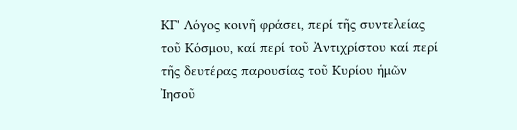ΚΓ' Λόγος κοινῆ φράσει, περί τῆς συντελείας τοῦ Κόσμου, καί περί τοῦ Ἀντιχρίστου καί περί τῆς δευτέρας παρουσίας τοῦ Κυρίου ἡμῶν Ἰησοῦ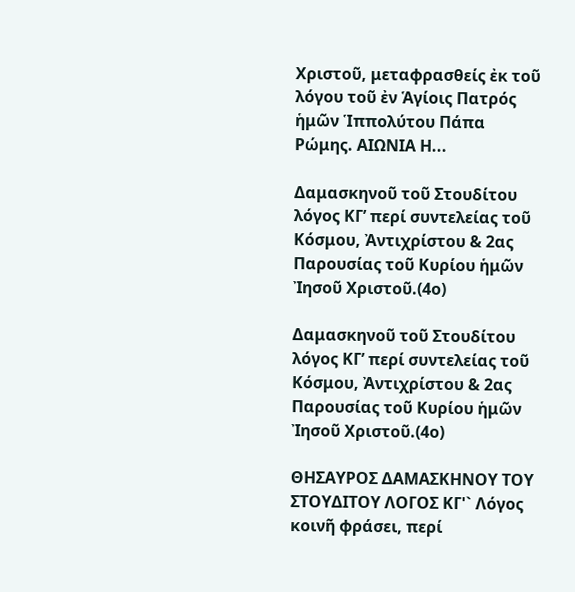Χριστοῦ, μεταφρασθείς ἐκ τοῦ λόγου τοῦ ἐν Ἁγίοις Πατρός ἡμῶν Ἱππολύτου Πάπα Ρώμης. ΑΙΩΝΙΑ Η...

Δαμασκηνοῦ τοῦ Στουδίτου λόγος ΚΓ’ περί συντελείας τοῦ Κόσμου, Ἀντιχρίστου & 2ας Παρουσίας τοῦ Κυρίου ἡμῶν Ἰησοῦ Χριστοῦ.(4ο)

Δαμασκηνοῦ τοῦ Στουδίτου λόγος ΚΓ’ περί συντελείας τοῦ Κόσμου, Ἀντιχρίστου & 2ας Παρουσίας τοῦ Κυρίου ἡμῶν Ἰησοῦ Χριστοῦ.(4ο)

ΘΗΣΑΥΡΟΣ ΔΑΜΑΣΚΗΝΟΥ ΤΟΥ ΣΤΟΥΔΙΤΟΥ ΛΟΓΟΣ ΚΓ'` Λόγος κοινῆ φράσει, περί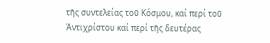τῆς συντελείας τοῦ Κόσμου, καί περί τοῦ Ἀντιχρίστου καί περί τῆς δευτέρας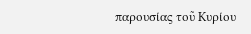παρουσίας τοῦ Κυρίου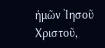ἡμῶν Ἰησοῦ Χριστοῦ,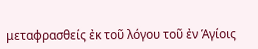μεταφρασθείς ἐκ τοῦ λόγου τοῦ ἐν Ἁγίοις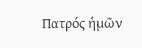Πατρός ἡμῶν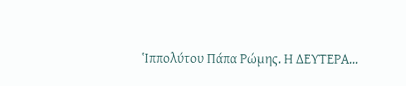Ἱππολύτου Πάπα Ρώμης. Η ΔΕΥΤΕΡΑ...